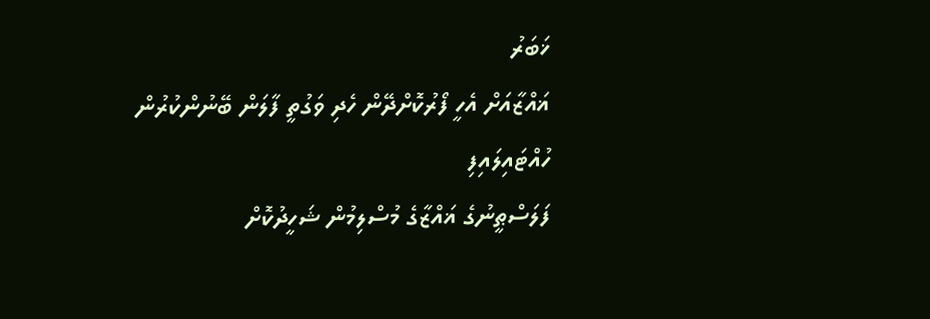ޚަބަރު
ޣައްޒާއަށް އެހީ ފޯރުކޮށްދޭން ހެދި ވަގުތީ ފާލަން ބޭނުންކުރުން ހުއްޓައިލައިފި
ފަލަސްޠީނުގެ ޣައްޒާގެ މުސްލިމުން ޝަހީދުކޮށް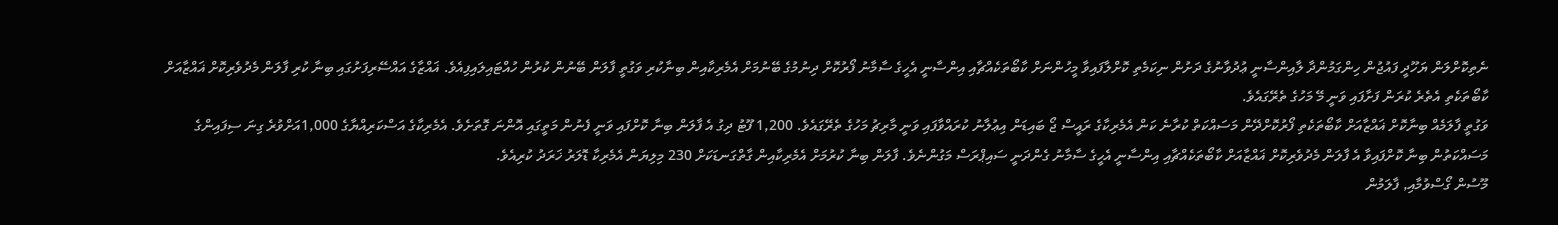ނެތިކޮށްލަން ޔަހޫދީ ފައުޖުން ހިންގަމުންދާ ލާއިންސާނީ ޢުދުވާނުގެ ދަށުން ނިކަމެތި ކޮށްލާފައިވާ މީހުންނަށް ކާބޯތަކެއްޗާއި އިންސާނީ އެހީގެ ސާމާނު ފޯރުކޮށް ދިނުމުގެ ބޭނުމަށް އެމެރިކާއިން ބިނާކުރި ވަގުތީ ފާލަން ބޭނުން ކުރުން ހުއްޓައިލައިފިއެވެ. ޣައްޒާގެ އައްސޭރިފަށުގައި ބިނާ ކުރި ފާލަން މެދުވެރިކޮށް ޣައްޒާއަށް ކާބޯތަކެތި އެތެރެ ކުރަން ފަށާފައި ވަނީ މޭ މަހުގެ ތެރޭގައެވެ.
ވަގުތީ ފާލަމެއް ބިނާކޮށް ޣައްޒާއަށް ކާބޯތަކެތި ފޯރުކޮށްދޭން މަސައްކަތް ކުރާނެ ކަން އެމެރިކާގެ ރައީސް ޖޯ ބައިޑަން އިޢުލާނު ކުރައްވާފައި ވަނީ މާރިޗު މަހުގެ ތެރޭގައެވެ. 1,200 ފޫޓު ދިގު އެ ފާލަން ބިނާ ކޮށްފައި ވަނީ ފެނުން މަތީގައި އޮންނަ ގޮތަށެވެ. އެމެރިކާގެ އަސްކަރިއްޔާގެ 1,000އަށްވުރެ ގިނަ ސިފައިންގެ މަސައްކަތުން ބިނާ ކޮށްފައިވާ އެ ފާލަން މެދުވެރިކޮށް ޣައްޒާއަށް ކާބޯތަކެއްޗާއި އިންސާނީ އެހީގެ ސާމާނު ގެންދަނީ ސައިޕްރަސް މަގުންނެވެ. ފާލަން ބިނާ ކުރުމަށް އެމެރިކާއިން ގާތްގަނޑަކަށް 230 މިލިޔަން އެމެރިކާ ޑޮލަރު ޚަރަދު ކުރިއެވެ.
މޫސުން ގޯސްވުމާއި, ފާލަމުން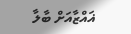ޣައްޒާއަށް ބާލާ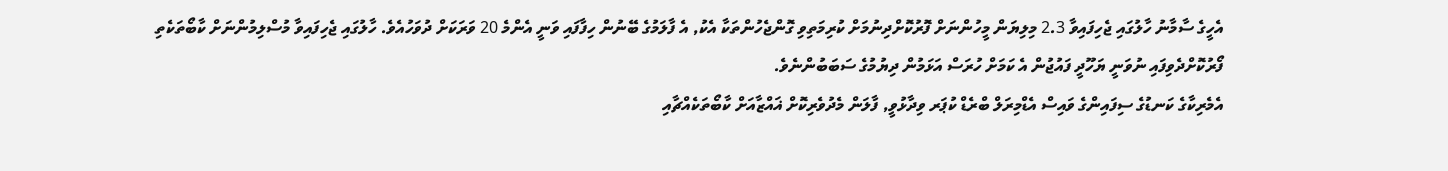އެހީގެ ސާމާނު ހާލުގައި ޖެހިފައިވާ 2.3 މިލިޔަން މީހުންނަށް ފޮރުކޮށްދިނުމަށް ކުރިމަތިވި ގޮންޖެހުންތަކާ އެކު, އެ ފާލަމުގެ ބޭނުން ހިފާފައި ވަނީ އެންމެ 20 ވަރަކަށް ދުވަހުއެވެ. ހާލުގައި ޖެހިފައިވާ މުސްލިމުންނަށް ކާބޯތަކެތި ފޯރުކޮށްދެވިފައި ނުވަނީ ޔަހޫދީ ފައުޖުން އެ ކަމަށް ހުރަސް އަޅަމުން ދިޔުމުގެ ސަބަބުންނެވެ.
އެމެރިކާގެ ކަނޑުގެ ސިފައިންގެ ވައިސް އެޑްމިރަލް ބްރެޑް ކުޕަރ ވިދާޅުވީ, ފާލަން މެދުވެރިކޮށް ޣައްޒާއަށް ކާބޯތަކެއްޗާއި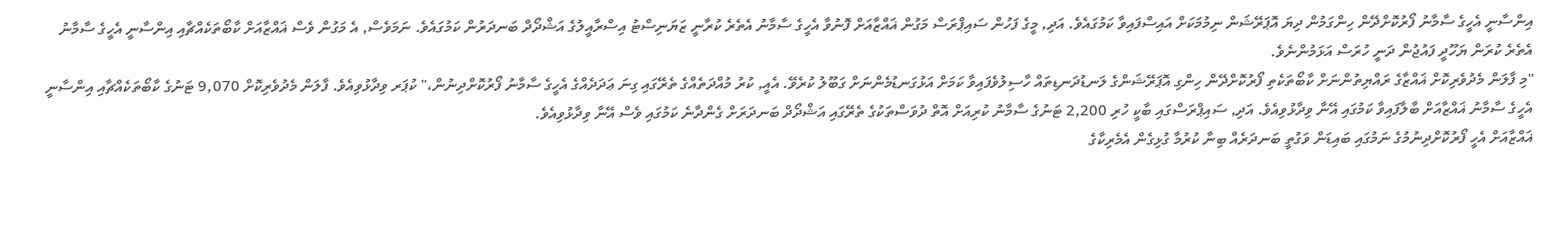އިންސާނީ އެހީގެ ސާމާނު ފޯރުކޮށްދޭން ހިންގަމުން ދިޔަ އޮޕަރޭޝަން ނިމުމަކަށް އައިސްފައިވާ ކަމުގައެވެ. އަދި, މީގެ ފަހުން ސައިޕްރަސް މަގުން ޣައްޒާއަށް ފޮނުވާ އެހީގެ ސާމާނު އެތެރެ ކުރާނީ ޒަޔަނިސްޓު އިސްރާއީލުގެ އަޝްދޯދް ބަނދަރުން ކަމުގައެވެ. ނަމަވެސް, އެ މަގުން ވެސް ޣައްޒާއަށް ކާބޯތަކެއްޗާއި އިންސާނީ އެހީގެ ސާމާނު އެތެރެ ކުރަން ޔަހޫދީ ފައުޖުން ދަނީ ހުރަސް އަޅަމުންނެވެ.
"މި ފާލަން މެދުވެރިކޮށް ޣައްޒާގެ ރައްޔިތުންނަށް ކާބޯތަކެތި ފޯރުކޮށްދޭން ހިންގި އޮޕަރޭޝަންގެ ލަނޑުދަނޑިތައް ހާސިލުވެފައިވާ ކަމަށް އަޅުގަނޑުމެންނަށް ގަބޫލު ކުރެވޭ. އެއީ, ކުރު މުއްދަތެއްގެ ތެރޭގައި ގިނަ ޢަދަދެއްގެ އެހީގެ ސާމާނު ފޯރުކޮށްދިނުން،" ކުޕަރ ވިދާޅުވިއެވެ. ފާލަން މެދުވެރިކޮށް 9,070 ޓަނުގެ ކާބޯތަކެއްޗާއި އިންސާނީ އެހީގެ ސާމާނު ޣައްޒާއަށް ބާލާފައިވާ ކަމުގައި އޭނާ ވިދާޅުވިއެވެ. އަދި, ސައިޕްރަސްގައި ބާކީ ހުރި 2,200 ޓަނުގެ ސާމާނު ކުރިއަށް އޮތް ދުވަސްތަކުގެ ތެރޭގައި އަޝްދޯދް ބަނދަރަށް ގެންދާނެ ކަމުގައި ވެސް އޭނާ ވިދާޅުވިއެވެ.
ޣައްޒާއަށް އެހީ ފޯރުކޮށްދިނުމުގެ ނަމުގައި ބައިޑަން ވަގުތީ ބަނދަރެއް ބިނާ ކުރުމާ ގުޅިގެން އެމެރިކާގެ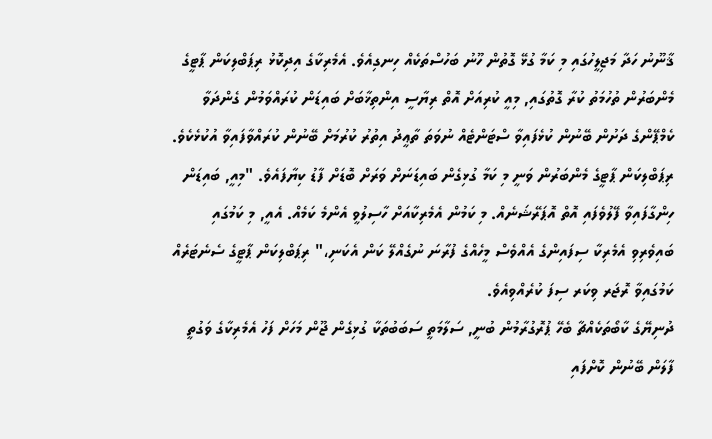ޤާނޫނު ހަދާ މަޖިލީހުގައި މި ކަމާ ގުޅޭ ގޮތުން ހޫނު ބަހުސްތަކެއް ހިނގިއެވެ. އެމެރިކާގެ އިދިކޮޅު ރިޕަބްލިކަން ޕާޓީގެ މެންބަރުން ތުހުމަތު ކުރާ ގޮތުގައި, މިއީ ކުރިއަށް އޮތް ރިޔާސީ އިންތިޚާބަށް ބައިޑަން ކުރައްވަމުން ގެންދަވާ ކެމްޕޭންގެ ދަށުން ބޭނުން ކުޅެފައިވާ ސްޓަންޓެއް ނުވަތަ ތާޢީދު އިތުރު ކުރުމަށް ބޭނުން ކުރައްވާފައިވާ އުކުޅެކެވެ.
ރިޕަބްލިކަން ޕާޓީގެ މެންބަރުން ވަނީ މި ކަމާ ގުޅިގެން ބައިޑަނަށް ވަރަށް ބޮޑަށް ފާޑު ކިޔާފައެވެ. "މިއީ, ބައިޑަން ހިންގާފައިވާ ފޭލުވެފައި އޮތް އޮޕަރޭޝަނެއް. މި ކަމުން އެމެރިކާއަށް ހާސިލުވީ އެންމެ ކަމެއް. އެއީ, މި ކަމުގައި ބައިވެރިވި އެމެރިކާ ސިފައިންގެ އެއްވެސް މީހެއްގެ ފުރާނަ ނުގެއްލޭ ކަން އެކަނި،" ރިޕަބްލިކަން ޕާޓީގެ ސެނެޓަރެއް ކަމުގައިވާ ރޮޖަރ ވިކަރ ސިފަ ކުރެއްވިއެވެ.
ދުނިޔޭގެ ކާބޯތަކެއްޗާ ބެހޭ ޕުރޮގުރާމުން ބުނީ, ސަލާމަތީ ސަބަބުތަކާ ގުޅިގެން ޖޫން މަހަށް ފަހު އެމެރިކާގެ ވަގުތީ ފާލަން ބޭނުން ކޮށްފައި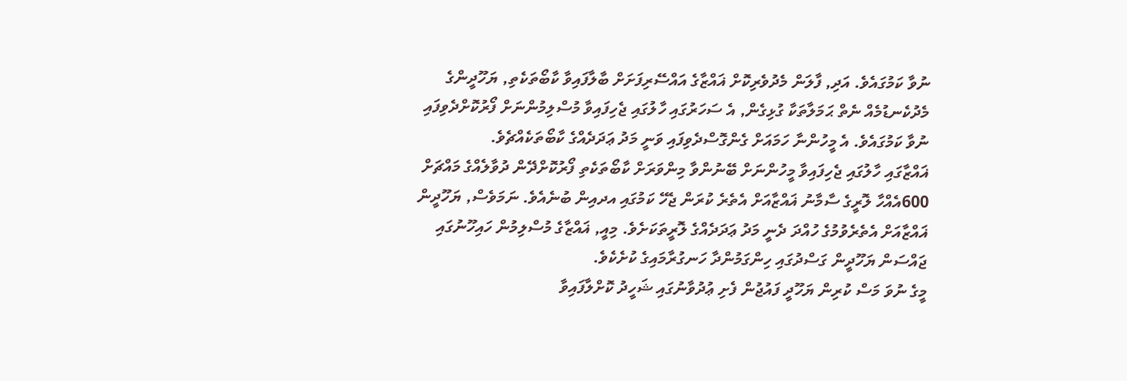ނުވާ ކަމުގައެވެ. އަދި, ފާލަން މެދުވެރިކޮށް ޣައްޒާގެ އައްސޭރިފަށަށް ބާލާފައިވާ ކާބޯތަކެތި, ޔަހޫދީންގެ މެދުކެނޑުމެއް ނެތް ޙަމަލާތަކާ ގުޅިގެން, އެ ސަހަރުގައި ހާލުގައި ޖެހިފައިވާ މުސްލިމުންނަށް ފޯރުކޮށްދެވިފައި ނުވާ ކަމުގައެވެ. އެ މީހުންނާ ހަމައަށް ގެންގޮސްދެވިފައި ވަނީ މަދު ޢަދަދެއްގެ ކާބޯތަކެއްޗެވެ.
ޣައްޒާގައި ހާލުގައި ޖެހިފައިވާ މީހުންނަށް ބޭނުންވާ މިންވަރަށް ކާބޯތަކެތި ފޯރުކޮށްދޭން ދުވާލެއްގެ މައްޗަށް 600އެއްހާ ލޮރީގެ ސާމާނު ޣައްޒާއަށް އެތެރެ ކުރަން ޖެހޭ ކަމުގައި އދއިން ބުނެއެވެ. ނަމަވެސް, ޔަހޫދީން ޣައްޒާއަށް އެތެރެވުމުގެ ހުއްދަ ދެނީ މަދު ޢަދަދެއްގެ ލޮރީތަކަށެވެ. މިއީ, ޣައްޒާގެ މުސްލިމުން ހައިހޫނުގައި ޖައްސަން ޔަހޫދީން ގަސްދުގައި ހިންގަމުންދާ ހަނގުރާމައިގެ ކުށެކެވެ.
މީގެ ނުވަ މަސް ކުރިން ޔަހޫދީ ފައުޖުން ފެށި ޢުދުވާނުގައި ޝަހީދު ކޮށްލާފައިވާ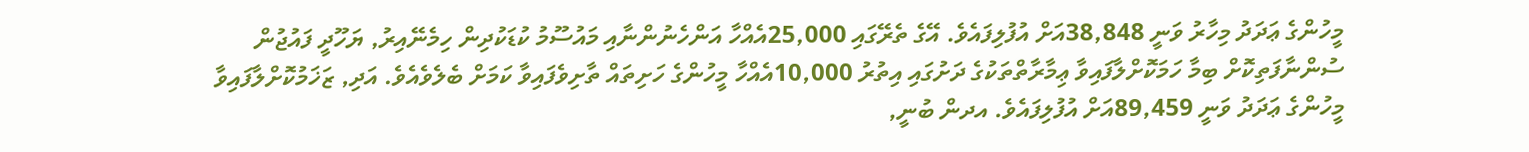މީހުންގެ ޢަދަދު މިހާރު ވަނީ 38,848އަށް އުފުލިފައެވެ. އޭގެ ތެރޭގައި 25,000އެއްހާ އަންހެނުންނާއި މައުސޫމު ކުޑަކުދިން ހިމެނޭއިރު, ޔަހޫދީ ފައުޖުން ސުންނާފަތިކޮށް ބިމާ ހަމަކޮށްލާފައިވާ ޢިމާރާތްތަކުގެ ދަށުގައި އިތުރު 10,000އެއްހާ މީހުންގެ ހަށިތައް ތާށިވެފައިވާ ކަމަށް ބެލެވެއެވެ. އަދި, ޒަޚަމުކޮށްލާފައިވާ މީހުންގެ ޢަދަދު ވަނީ 89,459އަށް އުފުލިފައެވެ. އދން ބުނީ,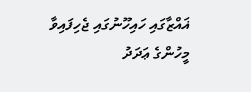ޣައްޒާގައި ހައިހޫނުގައި ޖެހިފައިވާ މީހުންގެ ޢަދަދު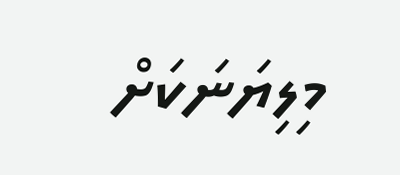މިލިޔަނަކަށް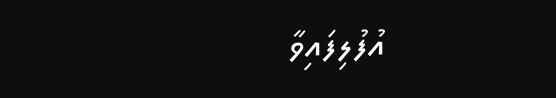އުފުލިފައިވާ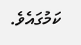ކަމުގައެވެ.